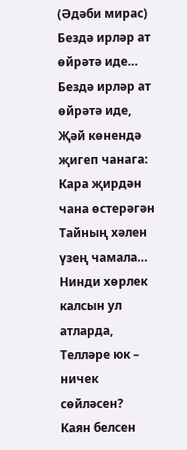(Әдәби мирас)
Бездә ирләр ат өйрәтә иде…
Бездә ирләр ат өйрәтә иде,
Җәй көнендә җигеп чанага:
Кара җирдән чана өстерәгән
Тайның хәлен үзең чамала…
Нинди хөрлек калсын ул атларда,
Телләре юк – ничек сөйләсен?
Каян белсен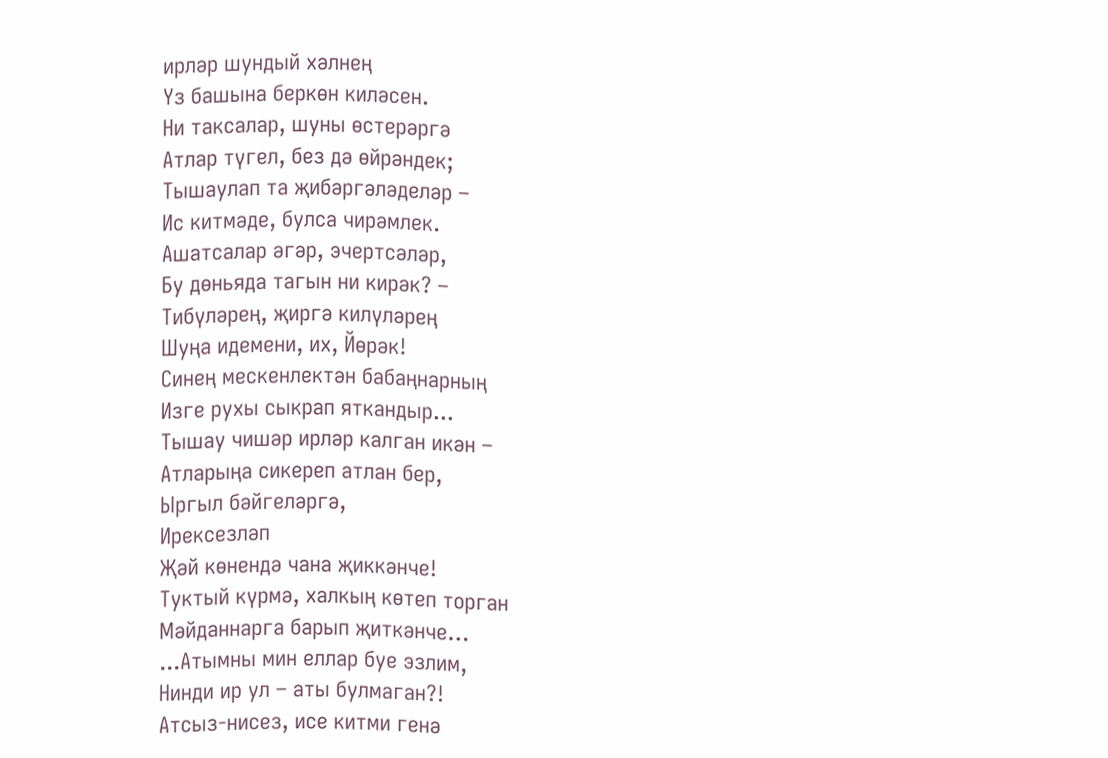ирләр шундый хәлнең
Үз башына беркөн киләсен.
Ни таксалар, шуны өстерәргә
Атлар түгел, без дә өйрәндек;
Тышаулап та җибәргәләделәр –
Ис китмәде, булса чирәмлек.
Ашатсалар әгәр, эчертсәләр,
Бу дөньяда тагын ни кирәк? –
Тибүләрең, җиргә килүләрең
Шуңа идемени, их, Йөрәк!
Синең мескенлектән бабаңнарның
Изге рухы сыкрап яткандыр...
Тышау чишәр ирләр калган икән –
Атларыңа сикереп атлан бер,
Ыргыл бәйгеләргә,
Ирексезләп
Җәй көнендә чана җиккәнче!
Туктый күрмә, халкың көтеп торган
Мәйданнарга барып җиткәнче…
...Атымны мин еллар буе эзлим,
Нинди ир ул – аты булмаган?!
Атсыз-нисез, исе китми генә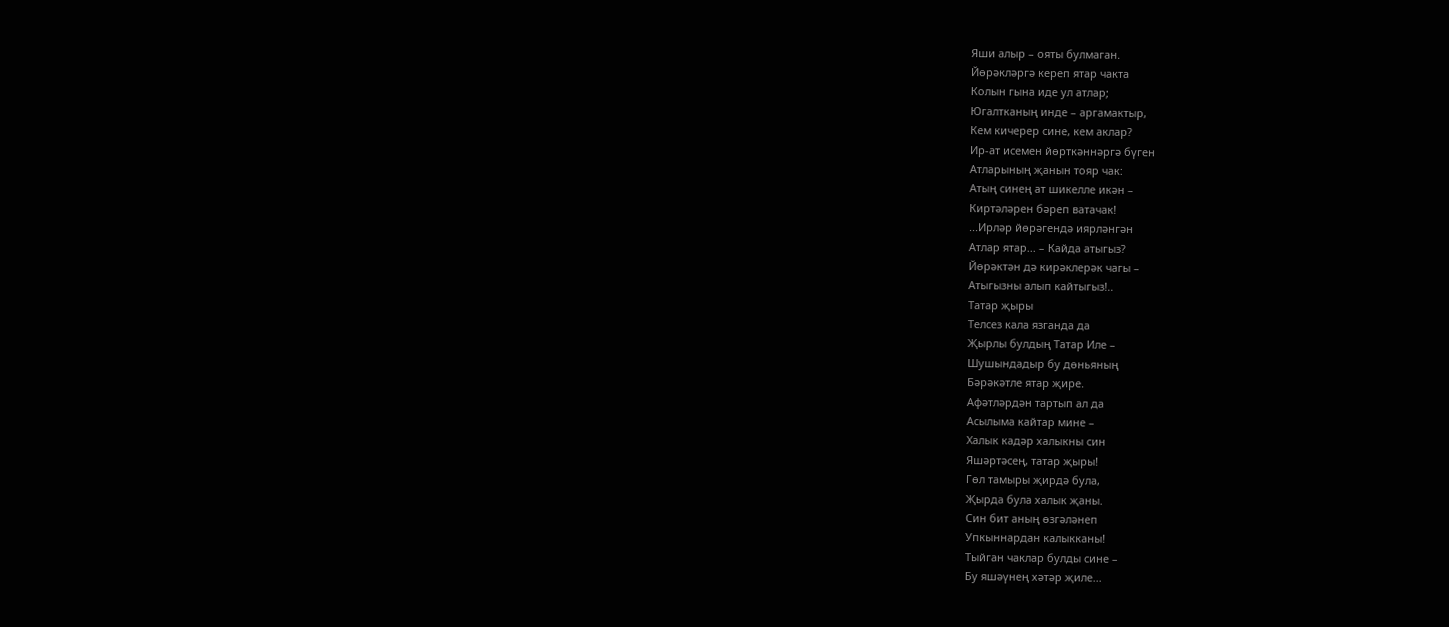Яши алыр – ояты булмаган.
Йөрәкләргә кереп ятар чакта
Колын гына иде ул атлар;
Югалтканың инде – аргамактыр,
Кем кичерер сине, кем аклар?
Ир-ат исемен йөрткәннәргә бүген
Атларының җанын тояр чак:
Атың синең ат шикелле икән –
Киртәләрен бәреп ватачак!
...Ирләр йөрәгендә иярләнгән
Атлар ятар... – Кайда атыгыз?
Йөрәктән дә кирәклерәк чагы –
Атыгызны алып кайтыгыз!..
Татар җыры
Телсез кала язганда да
Җырлы булдың Татар Иле –
Шушындадыр бу дөньяның
Бәрәкәтле ятар җире.
Афәтләрдән тартып ал да
Асылыма кайтар мине –
Халык кадәр халыкны син
Яшәртәсең, татар җыры!
Гөл тамыры җирдә була,
Җырда була халык җаны.
Син бит аның өзгәләнеп
Упкыннардан калыкканы!
Тыйган чаклар булды сине –
Бу яшәүнең хәтәр җиле...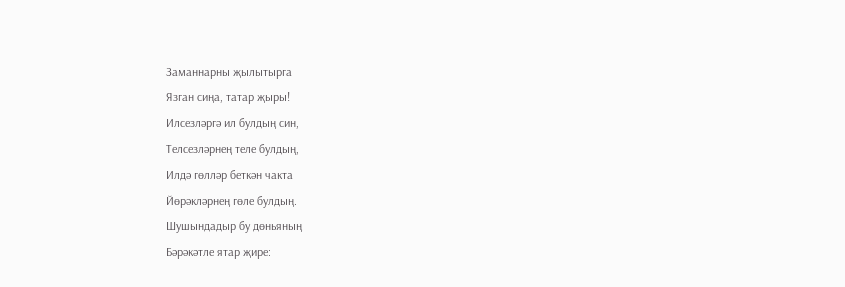Заманнарны җылытырга
Язган сиңа, татар җыры!
Илсезләргә ил булдың син,
Телсезләрнең теле булдың,
Илдә гөлләр беткән чакта
Йөрәкләрнең гөле булдың.
Шушындадыр бу дөньяның
Бәрәкәтле ятар җире: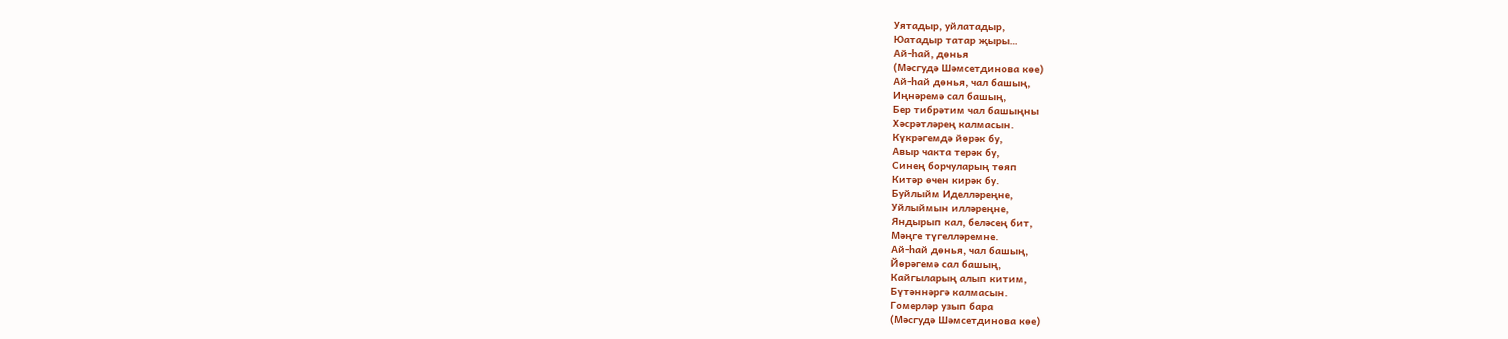Уятадыр, уйлатадыр,
Юатадыр татар җыры…
Ай-һай, дөнья
(Мәсгудә Шәмсетдинова көе)
Ай-һай дөнья, чал башың,
Иңнәремә сал башың,
Бер тибрәтим чал башыңны
Хәсрәтләрең калмасын.
Күкрәгемдә йөрәк бу,
Авыр чакта терәк бу,
Синең борчуларың төяп
Китәр өчен кирәк бу.
Буйлыйм Иделләреңне,
Уйлыймын илләреңне,
Яндырып кал, беләсең бит,
Мәңге түгелләремне.
Ай-һай дөнья, чал башың,
Йөрәгемә сал башың,
Кайгыларың алып китим,
Бүтәннәргә калмасын.
Гомерләр узып бара
(Мәсгудә Шәмсетдинова көе)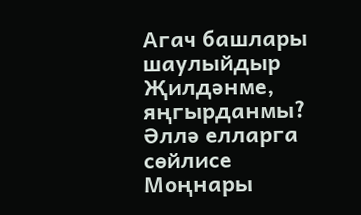Агач башлары шаулыйдыр
Җилдәнме, яңгырданмы?
Әллә елларга сөйлисе
Моңнары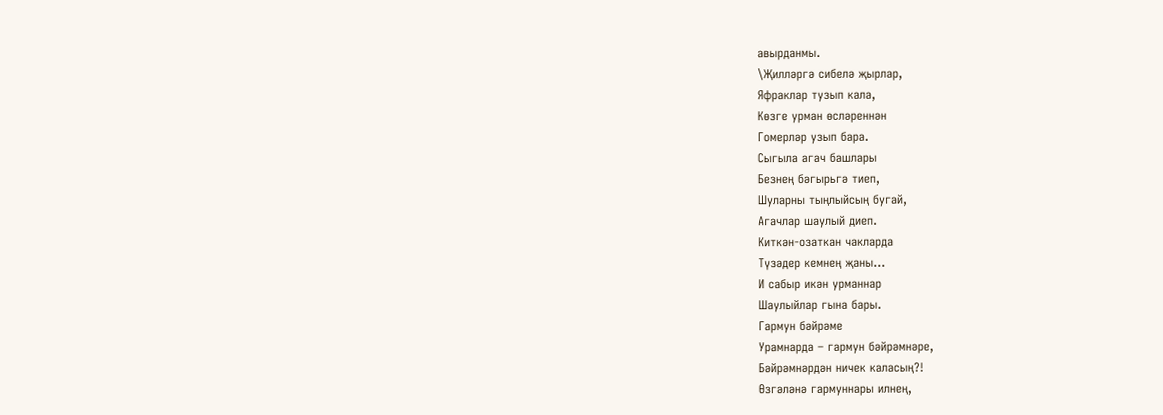авырданмы.
\Җилләргә сибелә җырлар,
Яфраклар тузып кала,
Көзге урман өсләреннән
Гомерләр узып бара.
Cыгыла агач башлары
Безнең бәгырьгә тиеп,
Шуларны тыңлыйсың бугай,
Агачлар шаулый диеп.
Киткән-озаткан чакларда
Түзәдер кемнең җаны...
И сабыр икән урманнар
Шаулыйлар гына бары.
Гармун бәйрәме
Урамнарда – гармун бәйрәмнәре,
Бәйрәмнәрдән ничек каласың?!
Өзгәләнә гармуннары илнең,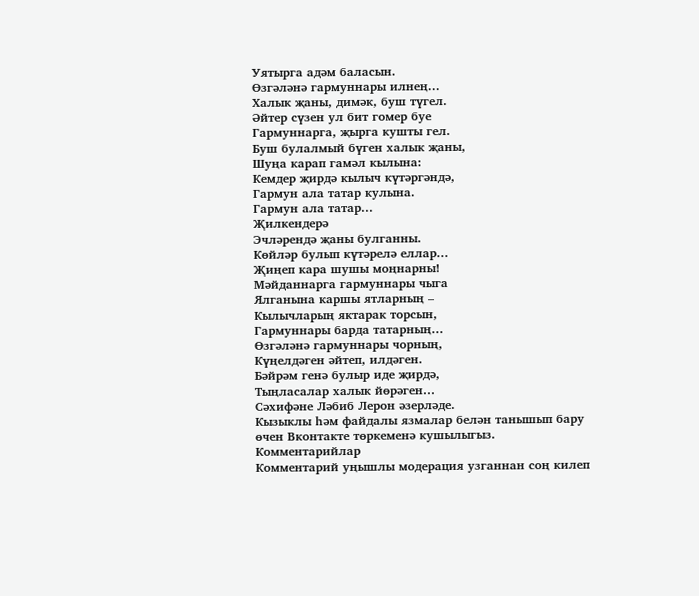Уятырга адәм баласын.
Өзгәләнә гармуннары илнең...
Халык җаны, димәк, буш түгел.
Әйтер сүзен ул бит гомер буе
Гармуннарга, җырга кушты гел.
Буш булалмый бүген халык җаны,
Шуңа карап гамәл кылына:
Кемдер җирдә кылыч күтәргәндә,
Гармун ала татар кулына.
Гармун ала татар...
Җилкендерә
Эчләрендә җаны булганны.
Көйләр булып күтәрелә еллар...
Җиңеп кара шушы моңнарны!
Мәйданнарга гармуннары чыга
Ялганына каршы ятларның –
Кылычларың яктарак торсын,
Гармуннары барда татарның…
Өзгәләнә гармуннары чорның,
Күңелдәген әйтеп, илдәген.
Бәйрәм генә булыр иде җирдә,
Тыңласалар халык йөрәген…
Сәхифәне Ләбиб Лерон әзерләде.
Кызыклы һәм файдалы язмалар белән танышып бару өчен Вконтакте төркеменә кушылыгыз.
Комментарийлар
Комментарий уңышлы модерация узганнан соң килеп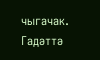чыгачак. Гадәттә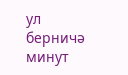ул берничә минут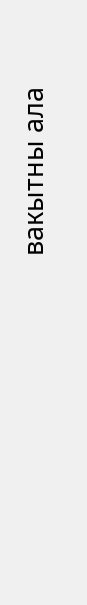вакытны ала